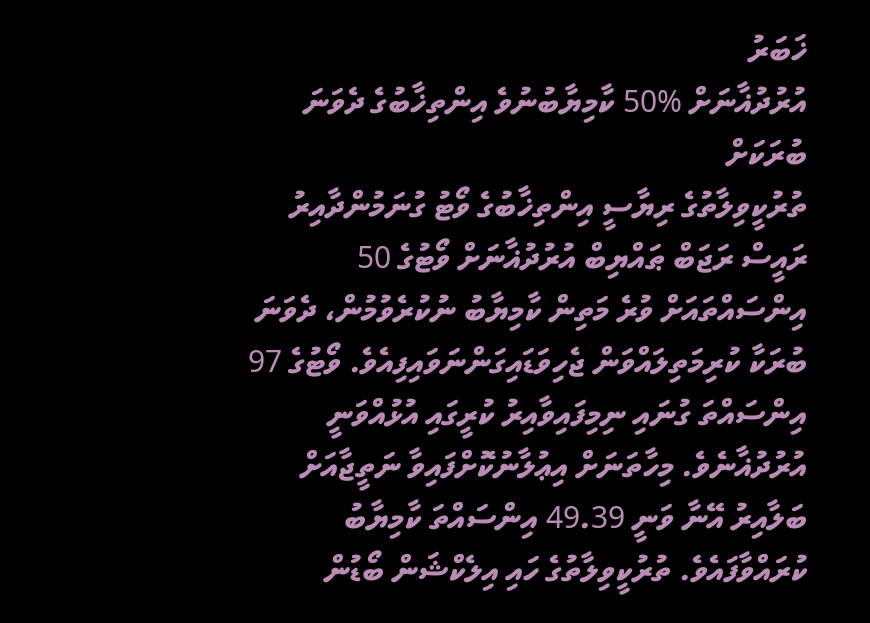ޚަބަރު
އުރުދުޣާނަށް %50 ކާމިޔާބުނުވެ އިންތިޚާބުގެ ދެވަނަ ބުރަކަށް
ތުރުކީވިލާތުގެ ރިޔާސީ އިންތިޚާބުގެ ވޯޓު ގުނަމުންދާއިރު ރައީސް ރަޖަބް ޠައްޔިބް އުރުދުޣާނަށް ވޯޓުގެ 50 އިންސައްތައަށް ވުރެ މަތިން ކާމިޔާބު ނުކުރެވުމުން، ދެވަނަ ބުރަކާ ކުރިމަތިލައްވަން ޖެހިވަޑައިގަންނަވައިފިއެވެ. ވޯޓުގެ 97 އިންސައްތަ ގުނައި ނިމިފައިވާއިރު ކުރީގައި އުޅުއްވަނީ އުރުދުޣާނެވެ. މިހާތަނަށް އިޢުލާނުކޮށްފައިވާ ނަތީޖާއަށް ބަލާއިރު އޭނާ ވަނީ 49.39 އިންސައްތަ ކާމިޔާބު ކުރައްވާފައެވެ. ތުރުކީވިލާތުގެ ހައި އިލެކްޝަން ބޯޑުން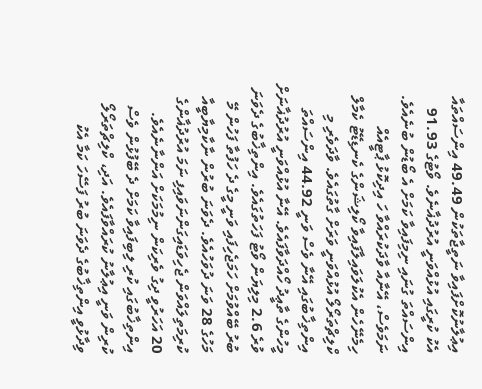އިޢުލާނުކޮށްފައިވާ ނަތީޖާތަކުން 49.49 އިންސައްތައާ އެކު ކުރީގައި އުޅުއްވަނީ އުރުދުޣާނެވެ. ވޯޓުގެ 91.93 އިންސައްތަ ގުނައި ނިމިފައިވާ ކަމަށް އެ ބޯޑުން ބުނެއެވެ.
ނަމަވެސް، އޭނާއާ ވާދަކުރައްވާ ހަ އިދިކޮޅު ޕާޓީއެއް ހިމެނޭހެން އެކުލަވައިލާފައިވާ ކޯލިޝަންގެ ކެނޑިޑޭޓު ކެމާލް ކްލިޗްތަރޯލޯ އުޅުއްވަނީ ވަރަށް ގާތުގައެވެ. ވާދަވެރި މި އިންތިޚާބުގައި އޭނާ ވެސް ވަނީ 44.92 އިންސައްތަ މީހުންގެ ތާޢީދު ހޯއްދަވާފައެވެ. އޭނާ އުޅުއްވަނީ އުރުދުޣާނަށް ވުރެ 2.6 މިލިޔަން ވޯޓު ފަހަތުގައެވެ. އިންތިޚާބުގެ ދެވަނަ ބުރު ބޭއްވުމަށް ހަމަޖެހިފައި ވަނީ މީގެ ދެ ހަފުތާ ފަހުން މޭ މަހުގެ 28 ވަނަ ދުވަހުއެވެ. ދެވަނަ ބުރުން ނާކާމިޔާބީއާ ކުރިމަތިލައްވަން ޖެހިވަޑައިގަންނަވައިފި ނަމަ އުރުދުޣާންގެ 20 އަހަރުވީ ދިގު ވެރިކަން ނިމުމަކަށް އަންނާނެއެވެ.
އިންތިޚާބުގައި ކުރި ލިބިފައިވާ ކަމަށް ދެ ބޭފުޅުން ވެސް ކުރިން ވަނީ އިޢުލާނު ކުރައްވާފައެވެ. އަދި، ކްލިޗްތަރޯލޯ ވިދާޅުވީ އިންތިޚާބުގެ ދެވަނަ ބުރު ފަސޭހަ ކަމާ އެކު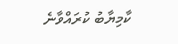ކާމިޔާބު ކުރައްވާނެ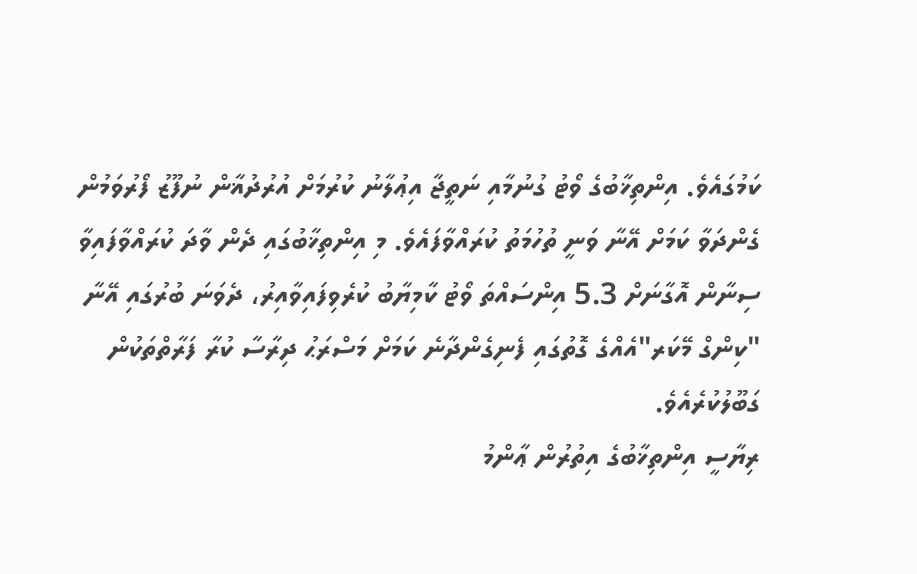ކަމުގައެވެ. އިންތިޚާބުގެ ވޯޓު ގުނުމާއި ނަތީޖާ އިޢުލާނު ކުރުމަށް އުރުދުޣާން ނުފޫޒު ފޯރުވަމުން ގެންދަވާ ކަމަށް އޭނާ ވަނީ ތުހުމަތު ކުރައްވާފައެވެ. މި އިންތިޚާބުގައި ދެން ވާދަ ކުރައްވާފައިވާ ސިނާން އޮގާނަށް 5.3 އިންސައްތަ ވޯޓު ކާމިޔާބު ކުރެވިފައިވާއިރު، ދެވަނަ ބުރުގައި އޭނާ "ކިންގް މޭކަރ"އެއްގެ ގޮތުގައި ފެނިގެންދާނެ ކަމަށް މަސްރަޙު ދިރާސާ ކުރާ ފަރާތްތަކުން ގަބޫލުކުރެއެވެ.
ރިޔާސީ އިންތިޚާބުގެ އިތުރުން ޢާންމު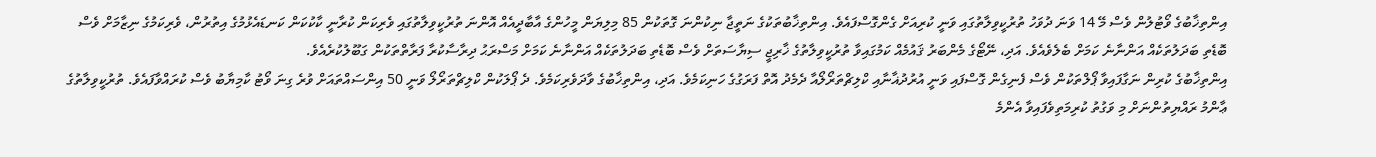އިންތިޚާބުގެ ވޯޓުލުން ވެސް މޭ 14 ވަނަ ދުވަހު ތުރުކީވިލާތުގައި ވަނީ ކުރިއަށް ގެންގޮސްފައެވެ. އިންތިޚާބުތަކުގެ ނަތީޖާ ނިކުންނަ ގޮތަކުން 85 މިލިޔަން މީހުންގެ އާބާދީއެއް އޮންނަ ތުރުކީވިލާތުގައި ވެރިކަން ކުރާނީ ކާކުކަން ކަނޑައެޅުމުގެ އިތުރުން، ވެރިކަމުގެ ނިޒާމަށް ވެސް ބޮޑެތި ބަދަލުތަކެއް އަންނާނެ ކަމަށް ބެލެވެއެވެ. އަދި، ނޭޓޯގެ މެންބަރު ޤައުމެއް ކަމުގައިވާ ތުރުކީވިލާތުގެ ޚާރިޖީ ސިޔާސަތަށް ވެސް ބޮޑެތި ބަދަލުތަކެއް އަންނާނެ ކަމަށް މަސްރަޙު ދިރާސާކުރާ ފަރާތްތަކުން ގަބޫލުކުރެއެވެ.
އިންތިޚާބުގެ ކުރިން ނަގާފައިވާ ޕޯލްތަކުން ވެސް ފެނިގެން ގޮސްފައި ވަނީ އުރުދުޣާނާއި ކްލިޗްތަރޯލޯއާ ދެމެދު އޮތް ފަރަގުގެ ހަނިކަމެވެ. އަދި، އިންތިޚާބުގެ ވާދަވެރިކަމެވެ. ދެ ޕޯލަކުން ކްލިޗްތަރޯލޯ ވަނީ 50 އިންސައްތައަށް ވުރެ ގިނަ ވޯޓު ކާމިޔާބު ވެސް ކުރައްވާފައެވެ. ތުރުކީވިލާތުގެ ޢާންމު ރައްޔިތުންނަށް މި ވަގުތު ކުރިމަތިވެފައިވާ އެންމެ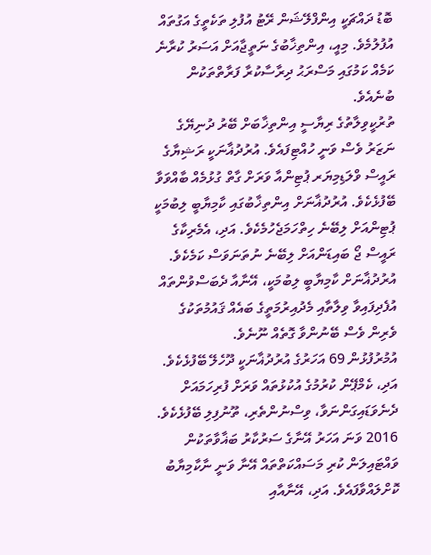ބޮޑު ދައްޗަކީ އިންފްލޭޝަން ރޭޓު އުފުލި ތަކެތީގެ އަގުތައް އުފުލުމެވެ. މިއީ، އިންތިޚާބުގެ ނަތީޖާއަށް އަސަރު ކުރާނެ ކަމެއް ކަމުގައި މަސްރަޙު ދިރާސާކުރާ ފަރާތްތަކުން ބުނެއެވެ.
ތުރުކީވިލާތުގެ ރިޔާސީ އިންތިޚާބަށް ބޭރު ދުނިޔޭގެ ނަޒަރު ވެސް ވަނީ ހުއްޓިފައެވެ. އުރުދުޣާނަކީ ރަޝިޔާގެ ރައީސް ވްލަޑިމިޔަރ ޕުޓިންއާ ވަރަށް ގާތް ގުޅުމެއް ބާއްވަވާ ބޭފުޅެކެވެ. އުރުދުޣާނަށް އިންތިޚާބުގައި ކާމިޔާބީ ލިބުމަކީ ޕުޓިންއަށް ލިބޭނެ ހިތްހަމަޖެހުމެކެވެ. އަދި، އެމެރިކާގެ ރައީސް ޖޯ ބައިޑަންއަށް ލިބޭނެ ނުތަނަވަސް ކަމެކެވެ. އުރުދުޣާނަށް ކާމިޔާބީ ލިބުމަކީ، އޭނާއާ ދެބަސްވުންތައް އުފެދިފައިވާ ވިލާތާއި މެދުއިރުމަތީގެ ބައެއް ޤައުމުތަކުގެ ވެރިން ވެސް ބޭނުންވާ ގޮތެއް ނޫނެވެ.
އުމުރުފުޅުން 69 އަހަރުގެ އުރުދުޣާނަކީ ދޫހެލޭ ބޭފުޅެކެވެ. އަދި، ކެމްޕޭން ކުރުމުގެ އުކުޅުތައް ވަރަށް ފުރިހަމައަށް ދެނެވަޑައިގަންނަވާ، ވިސްނުންތެރި، ތޫނުފިލި ބޭފުޅެކެވެ. 2016 ވަނަ އަހަރު އޭނާގެ ސަރުކާރު ބަޣާވާތަކުން ވައްޓައިލަން ކުރި މަސައްކަތްތައް އޭނާ ވަނީ ނާކާމިޔާބު ކޮށްލައްވާފައެވެ. އަދި، އޭނާއާއި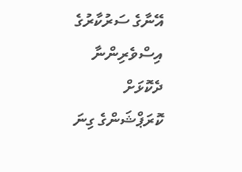އޭނާގެ ސަރުކާރުގެ އިސްވެރިންނާ ދެކޮޅަށް ކޮރަޕްޝަންގެ ގިނަ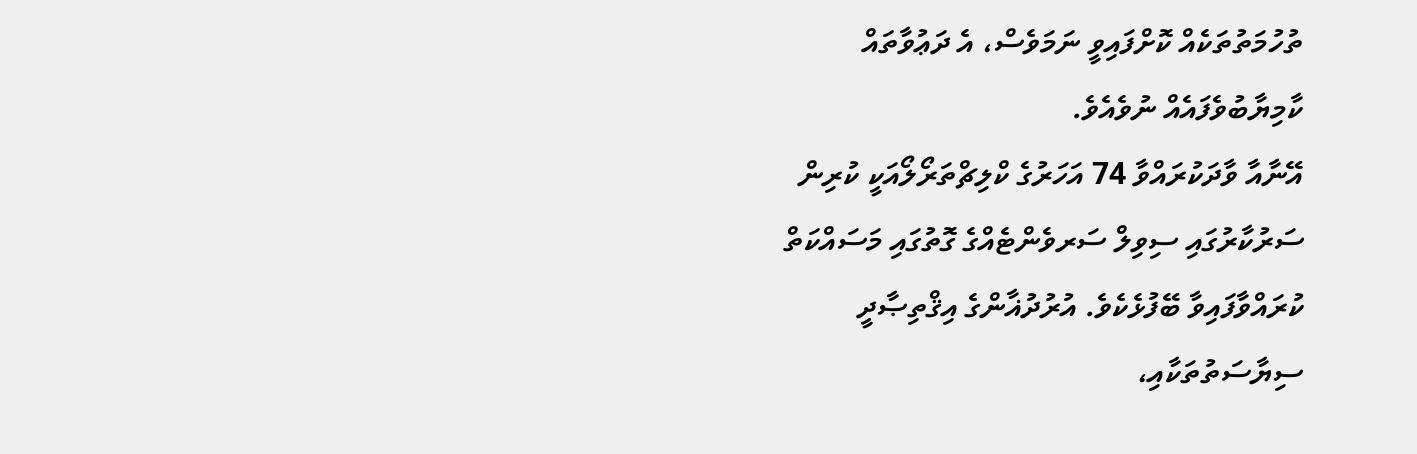ތުހުމަތުތަކެއް ކޮށްފައިވީ ނަމަވެސް، އެ ދަޢުވާތައް ކާމިޔާބުވެފައެއް ނުވެއެވެ.
އޭނާއާ ވާދަކުރައްވާ 74 އަހަރުގެ ކްލިޗްތަރޯލޯއަކީ ކުރިން ސަރުކާރުގައި ސިވިލް ސަރވެންޓެއްގެ ގޮތުގައި މަސައްކަތް ކުރައްވާފައިވާ ބޭފުޅެކެވެ. އުރުދުޣާންގެ އިޤްތިޞާދީ ސިޔާސަތުތަކާއި،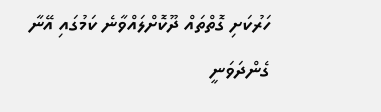ހަރުކަށި ގޮތްތައް ދޫކޮށްލައްވާނެ ކަމުގައި އޭނާ ގެންދަވަނީ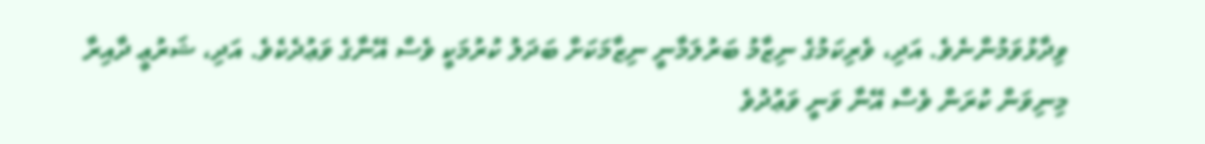ވިދާޅުވަމުންނެވެ. އަދި، ވެރިކަމުގެ ނިޒާމު ބަރުލަމާނީ ނިޒާމަކަށް ބަދަލު ކުރުމަކީ ވެސް އޭނާގެ ވަޢުދެކެވެ. އަދި، ޝަރުޢީ ދާއިރާ މިނިވަން ކުރަން ވެސް އޭނާ ވަނީ ވަޢުދުވެ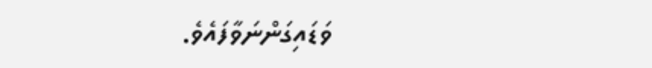ވަޑައިގަންނަވާފައެވެ.